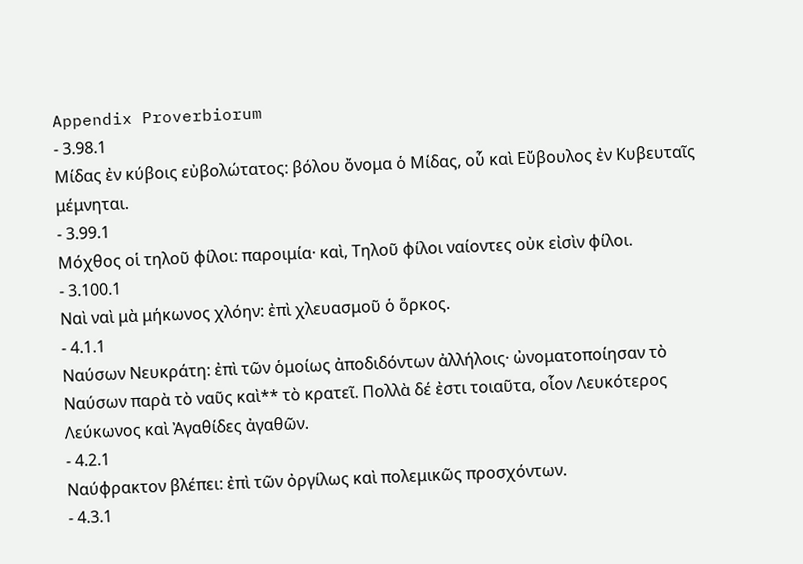Appendix Proverbiorum
- 3.98.1
Μίδας ἐν κύβοις εὐβολώτατος: βόλου ὄνομα ὁ Μίδας, οὗ καὶ Εὔβουλος ἐν Κυβευταῖς μέμνηται.
- 3.99.1
Μόχθος οἱ τηλοῦ φίλοι: παροιμία· καὶ, Τηλοῦ φίλοι ναίοντες οὐκ εἰσὶν φίλοι.
- 3.100.1
Ναὶ ναὶ μὰ μήκωνος χλόην: ἐπὶ χλευασμοῦ ὁ ὅρκος.
- 4.1.1
Ναύσων Νευκράτη: ἐπὶ τῶν ὁμοίως ἀποδιδόντων ἀλλήλοις· ὠνοματοποίησαν τὸ Ναύσων παρὰ τὸ ναῦς καὶ** τὸ κρατεῖ. Πολλὰ δέ ἐστι τοιαῦτα, οἷον Λευκότερος Λεύκωνος καὶ Ἀγαθίδες ἀγαθῶν.
- 4.2.1
Ναύφρακτον βλέπει: ἐπὶ τῶν ὀργίλως καὶ πολεμικῶς προσχόντων.
- 4.3.1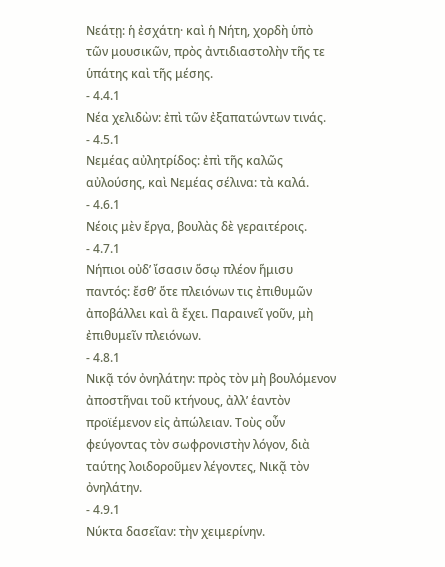Νεάτῃ: ἡ ἐσχάτη· καὶ ἡ Νήτη, χορδὴ ὑπὸ τῶν μουσικῶν, πρὸς ἀντιδιαστολὴν τῆς τε ὑπάτης καὶ τῆς μέσης.
- 4.4.1
Νέα χελιδὼν: ἐπὶ τῶν ἐξαπατώντων τινάς.
- 4.5.1
Νεμέας αὐλητρίδος: ἐπὶ τῆς καλῶς αὐλούσης, καὶ Νεμέας σέλινα: τὰ καλά.
- 4.6.1
Νέοις μὲν ἔργα, βουλὰς δὲ γεραιτέροις.
- 4.7.1
Νήπιοι οὐδ’ ἴσασιν ὅσῳ πλέον ἥμισυ παντός: ἔσθ’ ὅτε πλειόνων τις ἐπιθυμῶν ἀποβάλλει καὶ ἃ ἔχει. Παραινεῖ γοῦν, μὴ ἐπιθυμεῖν πλειόνων.
- 4.8.1
Νικᾷ τόν ὀνηλάτην: πρὸς τὸν μὴ βουλόμενον ἀποστῆναι τοῦ κτήνους, ἀλλ’ ἑαντὸν προϊέμενον εἰς ἀπώλειαν. Τοὺς οὖν φεύγοντας τὸν σωφρονιστὴν λόγον, διὰ ταύτης λοιδοροῦμεν λέγοντες, Νικᾷ τὸν ὀνηλάτην.
- 4.9.1
Νύκτα δασεῖαν: τὴν χειμερίνην.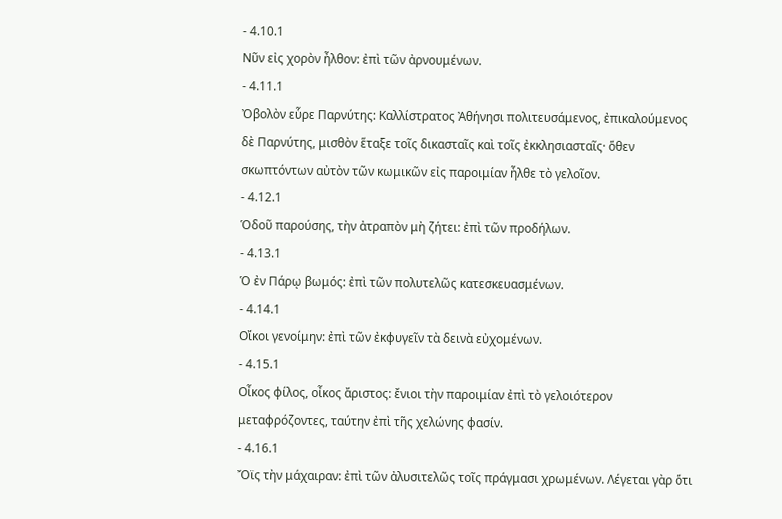- 4.10.1
Νῦν εἰς χορὸν ἦλθον: ἐπὶ τῶν ἀρνουμένων.
- 4.11.1
Ὀβολὸν εὗρε Παρνύτης: Καλλίστρατος Ἀθήνησι πολιτευσάμενος, ἐπικαλούμενος δὲ Παρνύτης, μισθὸν ἕταξε τοῖς δικασταῖς καὶ τοῖς ἐκκλησιασταῖς· ὅθεν σκωπτόντων αὐτὸν τῶν κωμικῶν εἰς παροιμίαν ἦλθε τὸ γελοῖον.
- 4.12.1
Ὁδοῦ παρούσης, τὴν ἀτραπὸν μὴ ζήτει: ἐπὶ τῶν προδήλων.
- 4.13.1
Ὁ ἐν Πάρῳ βωμός: ἐπὶ τῶν πολυτελῶς κατεσκευασμένων.
- 4.14.1
Οἴκοι γενοίμην: ἐπὶ τῶν ἐκφυγεῖν τὰ δεινὰ εὐχομένων.
- 4.15.1
Οἶκος φίλος, οἶκος ἄριστος: ἔνιοι τὴν παροιμίαν ἐπὶ τὸ γελοιότερον μεταφρόζοντες, ταύτην ἐπὶ τῆς χελώνης φασίν.
- 4.16.1
Ὄϊς τὴν μάχαιραν: ἐπὶ τῶν ἀλυσιτελῶς τοῖς πράγμασι χρωμένων. Λέγεται γὰρ ὅτι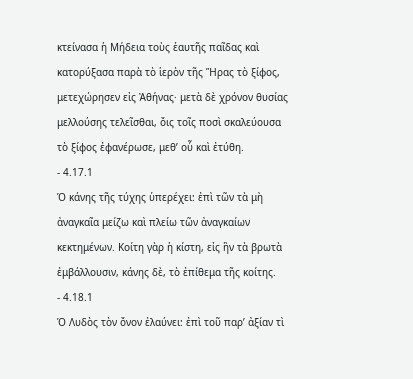κτείνασα ἡ Μήδεια τοὺς ἑαυτῆς παῖδας καὶ κατορύξασα παρὰ τὸ ἱερὸν τῆς Ἥρας τὸ ξίφος, μετεχώρησεν εἰς Ἀθήνας· μετὰ δὲ χρόνον θυσίας μελλούσης τελεῖσθαι, ὄις τοῖς ποσὶ σκαλεύουσα τὸ ξίφος ἐφανέρωσε, μεθ’ οὗ καὶ ἐτύθη.
- 4.17.1
Ὁ κάνης τῆς τύχης ὑπερέχει: ἐπὶ τῶν τὰ μὴ ἀναγκαῖα μείζω καὶ πλείω τῶν ἀναγκαίων κεκτημένων. Κοίτη γὰρ ἡ κίστη, εἰς ἣν τὰ βρωτὰ ἐμβάλλουσιν, κάνης δὲ, τὸ ἐπίθεμα τῆς κοίτης.
- 4.18.1
Ὁ Λυδὸς τὸν ὄνον ἐλαύνει: ἐπὶ τοῦ παρ’ ἀξίαν τὶ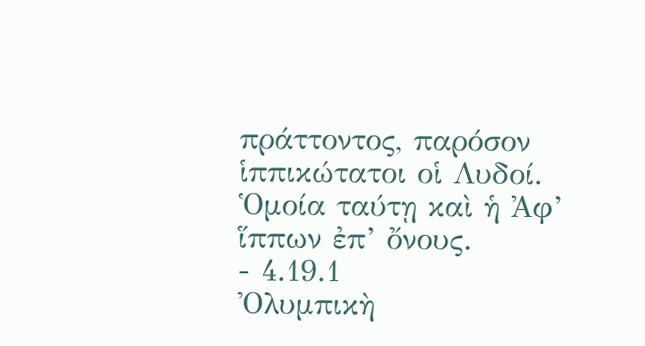πράττοντος, παρόσον ἱππικώτατοι οἱ Λυδοί. Ὁμοία ταύτῃ καὶ ἡ Ἀφ’ ἵππων ἐπ’ ὄνους.
- 4.19.1
Ὀλυμπικὴ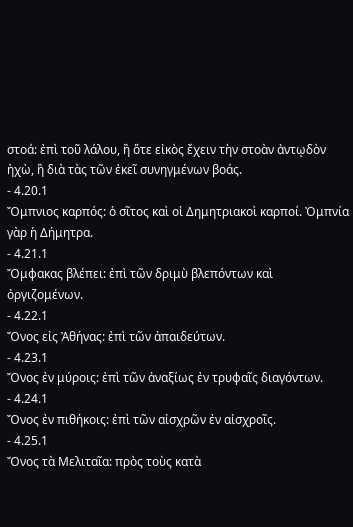στοά: ἐπὶ τοῦ λάλου, ἢ ὅτε εἰκὸς ἔχειν τὴν στοὰν ἀντῳδὸν ἠχὼ, ἢ διὰ τὰς τῶν ἐκεῖ συνηγμένων βοάς.
- 4.20.1
Ὄμπνιος καρπός: ὁ σῖτος καὶ οἱ Δημητριακοὶ καρποί. Ὀμπνία γὰρ ἡ Δήμητρα.
- 4.21.1
Ὄμφακας βλέπει: ἐπὶ τῶν δριμὺ βλεπόντων καὶ ὀργιζομένων.
- 4.22.1
Ὄνος εἰς Ἀθήνας: ἐπὶ τῶν ἀπαιδεύτων.
- 4.23.1
Ὄνος ἐν μύροις: ἐπὶ τῶν ἀναξίως ἐν τρυφαῖς διαγόντων.
- 4.24.1
Ὄνος ἐν πιθήκοις: ἐπὶ τῶν αἰσχρῶν ἐν αἰσχροῖς.
- 4.25.1
Ὄνος τὰ Μελιταῖα: πρὸς τοὺς κατὰ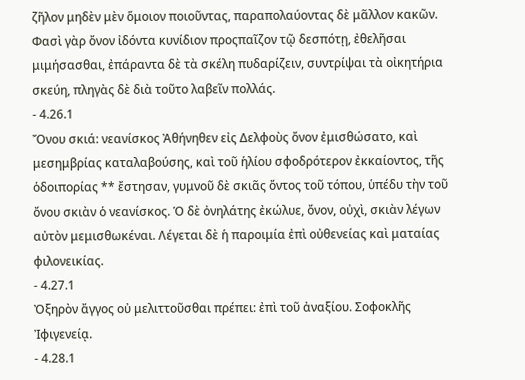ζῆλον μηδὲν μὲν ὅμοιον ποιοῦντας, παραπολαύοντας δὲ μᾶλλον κακῶν. Φασὶ γὰρ ὄνον ἰδόντα κυνίδιον προςπαῖζον τῷ δεσπότῃ, ἐθελῆσαι μιμήσασθαι, ἐπάραντα δὲ τὰ σκέλη πυδαρίζειν, συντρίψαι τὰ οἰκητήρια σκεύη, πληγὰς δὲ διὰ τοῦτο λαβεῖν πολλάς.
- 4.26.1
Ὄνου σκιά: νεανίσκος Ἀθήνηθεν εἰς Δελφοὺς ὄνον ἐμισθώσατο, καὶ μεσημβρίας καταλαβούσης, καὶ τοῦ ἡλίου σφοδρότερον ἐκκαίοντος, τῆς ὁδοιπορίας ** ἔστησαν, γυμνοῦ δὲ σκιᾶς ὄντος τοῦ τόπου, ὑπέδυ τὴν τοῦ ὄνου σκιὰν ὁ νεανίσκος. Ὁ δὲ ὀνηλάτης ἐκώλυε, ὄνον, οὐχὶ, σκιὰν λέγων αὐτὸν μεμισθωκέναι. Λέγεται δὲ ἡ παροιμία ἐπὶ οὐθενείας καὶ ματαίας φιλονεικίας.
- 4.27.1
Ὀξηρὸν ἄγγος οὐ μελιττοῦσθαι πρέπει: ἐπὶ τοῦ ἀναξίου. Σοφοκλῆς Ἰφιγενείᾳ.
- 4.28.1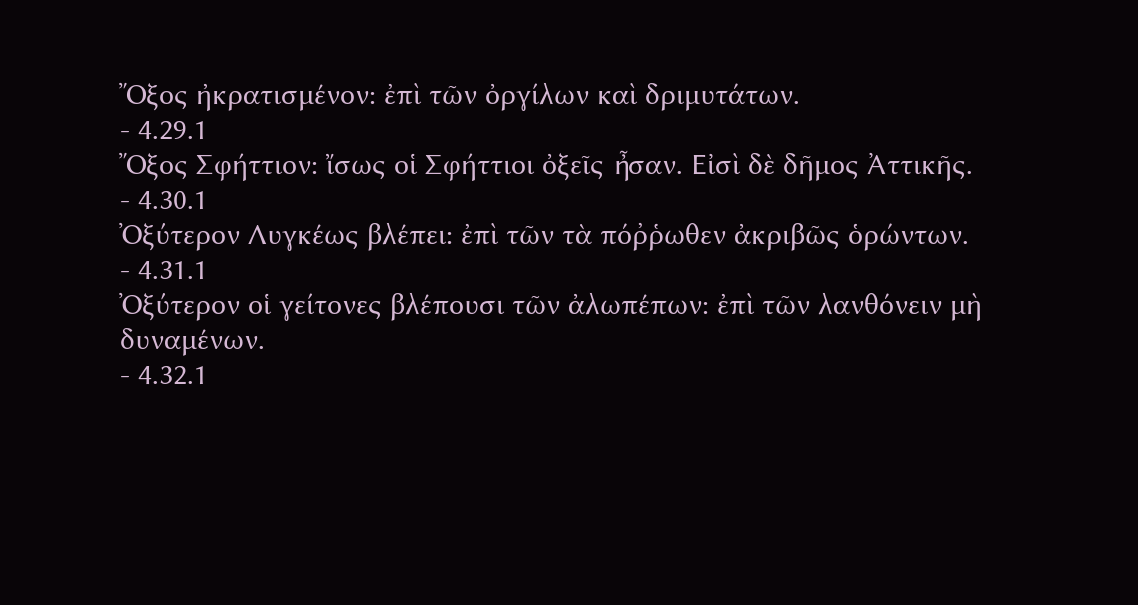Ὄξος ἠκρατισμένον: ἐπὶ τῶν ὀργίλων καὶ δριμυτάτων.
- 4.29.1
Ὄξος Σφήττιον: ἴσως οἱ Σφήττιοι ὀξεῖς ἦσαν. Εἰσὶ δὲ δῆμος Ἀττικῆς.
- 4.30.1
Ὀξύτερον Λυγκέως βλέπει: ἐπὶ τῶν τὰ πόῤῥωθεν ἀκριβῶς ὁρώντων.
- 4.31.1
Ὀξύτερον οἱ γείτονες βλέπουσι τῶν ἀλωπέπων: ἐπὶ τῶν λανθόνειν μὴ δυναμένων.
- 4.32.1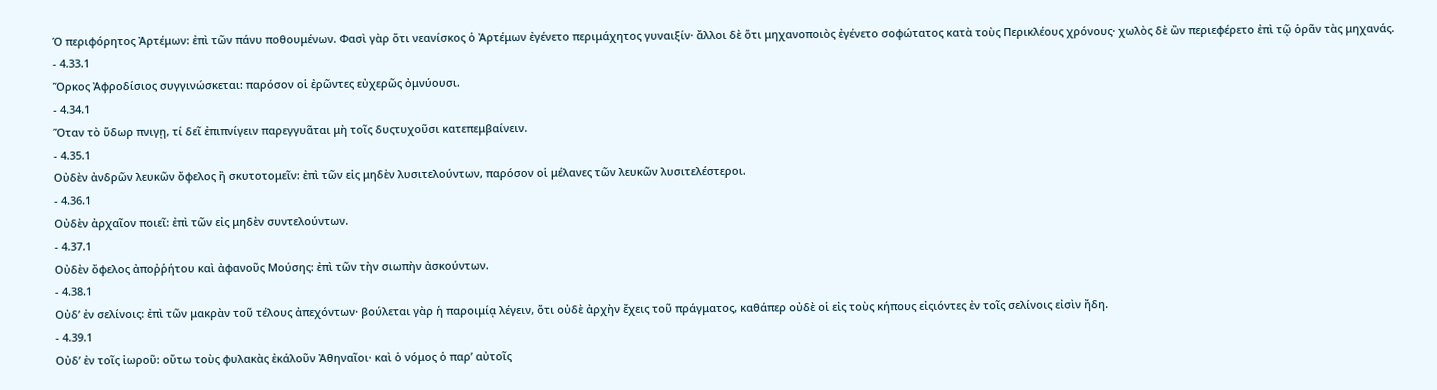Ὁ περιφόρητος Ἀρτέμων: ἐπὶ τῶν πάνυ ποθουμένων. Φασὶ γὰρ ὅτι νεανίσκος ὁ Ἀρτέμων ἐγένετο περιμάχητος γυναιξίν· ἄλλοι δὲ ὅτι μηχανοποιὸς ἐγένετο σοφώτατος κατὰ τοὺς Περικλέους χρόνους· χωλὸς δὲ ὢν περιεφέρετο ἐπὶ τῷ ὁρᾶν τὰς μηχανάς.
- 4.33.1
Ὅρκος Ἀφροδίσιος συγγινώσκεται: παρόσον οἱ ἐρῶντες εὐχερῶς ὀμνύουσι.
- 4.34.1
Ὅταν τὸ ὕδωρ πνιγῃ, τί δεῖ ἐπιπνίγειν παρεγγυᾶται μὴ τοῖς δυςτυχοῦσι κατεπεμβαίνειν.
- 4.35.1
Οὐδὲν ἀνδρῶν λευκῶν ὄφελος ἢ σκυτοτομεῖν: ἐπὶ τῶν εἰς μηδὲν λυσιτελούντων, παρόσον οἱ μέλανες τῶν λευκῶν λυσιτελέστεροι.
- 4.36.1
Οὐδὲν ἀρχαῖον ποιεῖ: ἐπὶ τῶν εἰς μηδὲν συντελούντων.
- 4.37.1
Οὐδὲν ὄφελος ἀποῤῥήτου καὶ ἀφανοῦς Μούσης: ἐπὶ τῶν τὴν σιωπὴν ἀσκούντων.
- 4.38.1
Οὐδ’ ἐν σελίνοις: ἐπὶ τῶν μακρὰν τοῦ τέλους ἀπεχόντων· βούλεται γὰρ ἡ παροιμίᾳ λέγειν, ὅτι οὐδὲ ἀρχὴν ἔχεις τοῦ πράγματος, καθάπερ οὐδὲ οἱ εἰς τοὺς κήπους εἰςιόντες ἐν τοῖς σελίνοις εἰσὶν ἤδη.
- 4.39.1
Οὐδ’ ἐν τοῖς ἰωροῦ: οὕτω τοὺς φυλακὰς ἐκάλοῦν Ἀθηναῖοι· καὶ ὁ νόμος ὁ παρ’ αὐτοῖς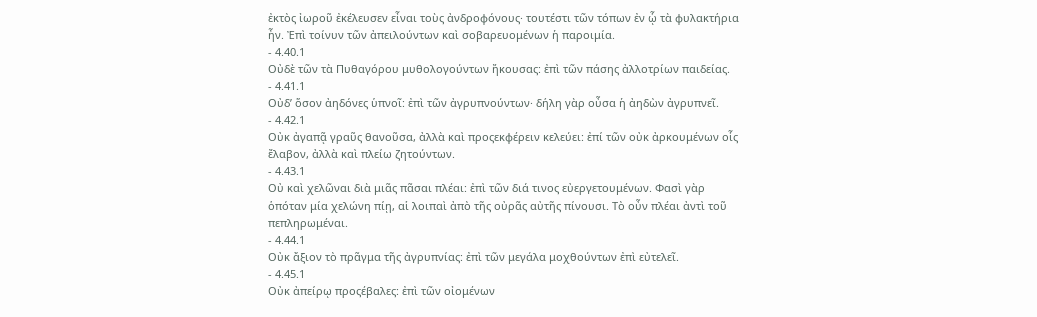ἐκτὸς ἰωροῦ ἐκέλευσεν εἶναι τοὺς ἀνδροφόνους· τουτέστι τῶν τόπων ἐν ᾧ τὰ φυλακτήρια ἦν. Ἐπὶ τοίνυν τῶν ἀπειλούντων καὶ σοβαρευομένων ἡ παροιμία.
- 4.40.1
Οὐδὲ τῶν τὰ Πυθαγόρου μυθολογούντων ἤκουσας: ἐπὶ τῶν πάσης ἀλλοτρίων παιδείας.
- 4.41.1
Οὐδ’ ὅσον ἀηδόνες ὑπνοῖ: ἐπὶ τῶν ἀγρυπνούντων· δήλη γὰρ οὖσα ἡ ἀηδὼν ἀγρυπνεῖ.
- 4.42.1
Οὐκ ἀγαπᾷ γραῦς θανοῦσα, ἀλλὰ καὶ προςεκφέρειν κελεύει: ἐπί τῶν οὐκ ἀρκουμένων οἷς ἔλαβον, ἀλλὰ καὶ πλείω ζητούντων.
- 4.43.1
Οὐ καὶ χελῶναι διὰ μιᾶς πᾶσαι πλέαι: ἐπὶ τῶν διά τινος εὐεργετουμένων. Φασὶ γὰρ ὁπόταν μία χελώνη πίῃ, αἱ λοιπαὶ ἀπὸ τῆς οὐρᾶς αὐτῆς πίνουσι. Τὸ οὖν πλέαι ἀντὶ τοῦ πεπληρωμέναι.
- 4.44.1
Οὐκ ἄξιον τὸ πρᾶγμα τῆς ἀγρυπνίας: ἐπὶ τῶν μεγάλα μοχθούντων ἐπὶ εὐτελεῖ.
- 4.45.1
Οὐκ ἀπείρῳ προςέβαλες: ἐπὶ τῶν οἰομένων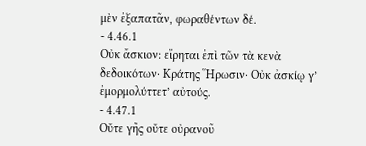μὲν ἐξαπατᾶν, φωραθέντων δέ.
- 4.46.1
Οὐκ ἄσκιον: εἴρηται ἐπὶ τῶν τὰ κενὰ δεδοικότων· Κράτης Ἥρωσιν· Οὐκ ἀσκίῳ γ’ ἐμορμολύττετ’ αὐτούς.
- 4.47.1
Οὔτε γῆς οὔτε οὐρανοῦ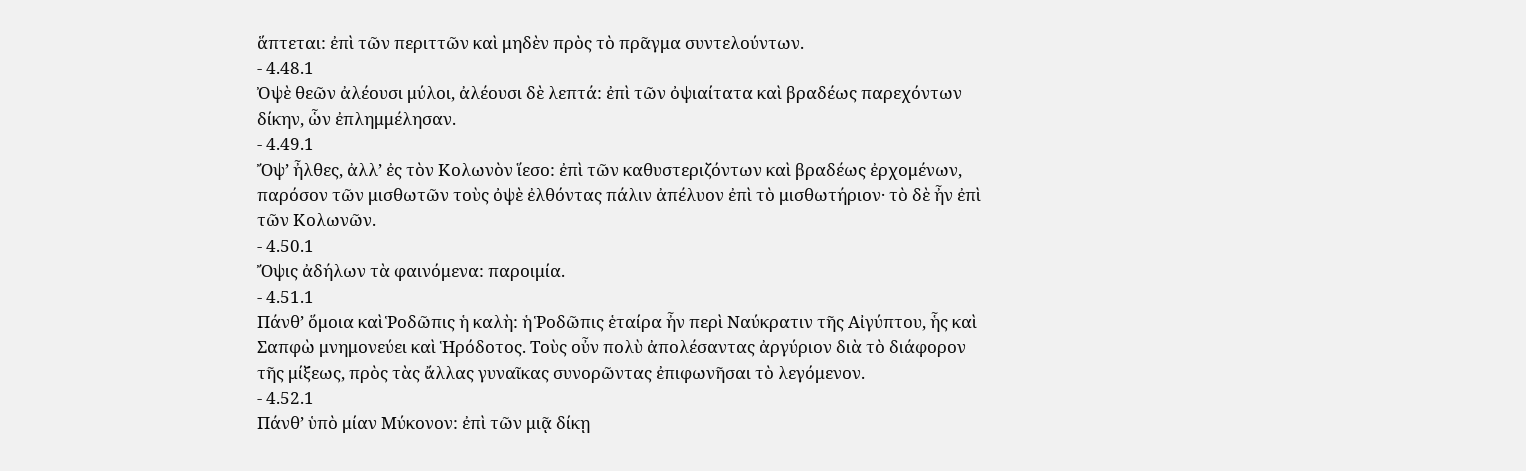ἅπτεται: ἐπὶ τῶν περιττῶν καὶ μηδὲν πρὸς τὸ πρᾶγμα συντελούντων.
- 4.48.1
Ὀψὲ θεῶν ἀλέουσι μύλοι, ἀλέουσι δὲ λεπτά: ἐπὶ τῶν ὀψιαίτατα καὶ βραδέως παρεχόντων δίκην, ὧν ἐπλημμέλησαν.
- 4.49.1
Ὄψ’ ἦλθες, ἀλλ’ ἐς τὸν Κολωνὸν ἵεσο: ἐπὶ τῶν καθυστεριζόντων καὶ βραδέως ἐρχομένων, παρόσον τῶν μισθωτῶν τοὺς ὀψὲ ἐλθόντας πάλιν ἀπέλυον ἐπὶ τὸ μισθωτήριον· τὸ δὲ ἦν ἐπὶ τῶν Κολωνῶν.
- 4.50.1
Ὄψις ἀδήλων τὰ φαινόμενα: παροιμία.
- 4.51.1
Πάνθ’ ὅμοια καὶ Ῥοδῶπις ἡ καλὴ: ἡ Ῥοδῶπις ἑταίρα ἦν περὶ Ναύκρατιν τῆς Αἰγύπτου, ἧς καὶ Σαπφὼ μνημονεύει καὶ Ἡρόδοτος. Τοὺς οὖν πολὺ ἀπολέσαντας ἀργύριον διὰ τὸ διάφορον τῆς μίξεως, πρὸς τὰς ἄλλας γυναῖκας συνορῶντας ἐπιφωνῆσαι τὸ λεγόμενον.
- 4.52.1
Πάνθ’ ὑπὸ μίαν Μύκονον: ἐπὶ τῶν μιᾷ δίκῃ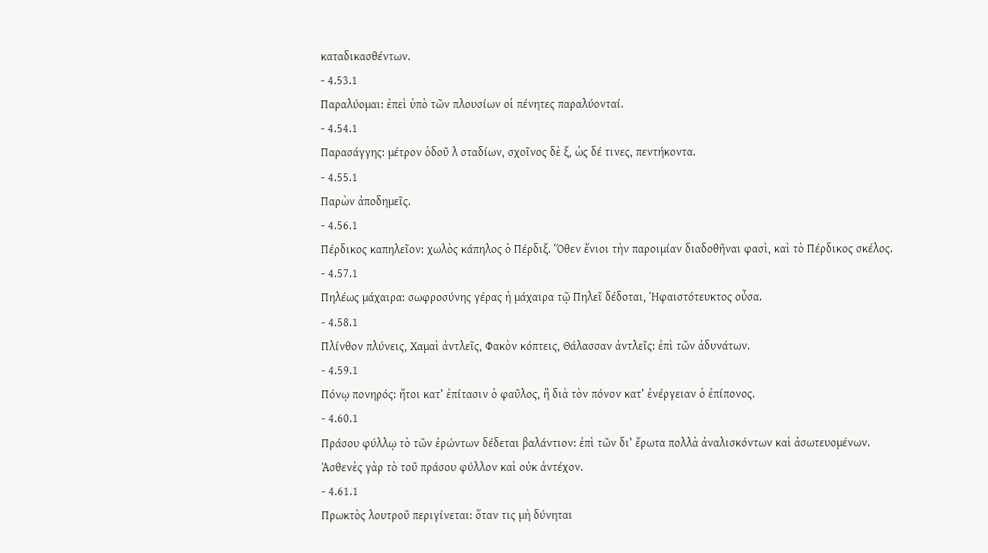καταδικασθέντων.
- 4.53.1
Παραλύομαι: ἐπεὶ ὑπὸ τῶν πλουσίων οἱ πένητες παραλύονταί.
- 4.54.1
Παρασάγγης: μέτρον ὁδοῦ λ σταδίων, σχοῖνος δὲ ξ, ὡς δέ τινες, πεντήκοντα.
- 4.55.1
Παρὼν ἀποδημεῖς.
- 4.56.1
Πέρδικος καπηλεῖον: χωλὸς κάπηλος ὁ Πέρδιξ. Ὅθεν ἔνιοι τὴν παροιμίαν διαδοθῆναι φασὶ, καὶ τὸ Πέρδικος σκέλος.
- 4.57.1
Πηλέως μάχαιρα: σωφροσύνης γέρας ἡ μάχαιρα τῷ Πηλεῖ δέδοται, Ἡφαιστότευκτος οὖσα.
- 4.58.1
Πλίνθον πλύνεις, Χαμαὶ ἀντλεῖς, Φακὸν κόπτεις, Θάλασσαν ἀντλεῖς: ἐπὶ τῶν ἀδυνάτων.
- 4.59.1
Πόνῳ πονηρός: ἤτοι κατ’ ἐπίτασιν ὁ φαῦλος, ἢ διὰ τὸν πόνον κατ’ ἐνέργειαν ὁ ἐπίπονος.
- 4.60.1
Πράσου φύλλῳ τὸ τῶν ἐρώντων δέδεται βαλάντιον: ἐπὶ τῶν δι’ ἔρωτα πολλὰ ἀναλισκόντων καὶ ἀσωτευομένων. Ἀσθενὲς γὰρ τὸ τοῦ πράσου φύλλον καὶ οὐκ ἀντέχον.
- 4.61.1
Πρωκτὸς λουτροῦ περιγίνεται: ὅταν τις μὴ δύνηται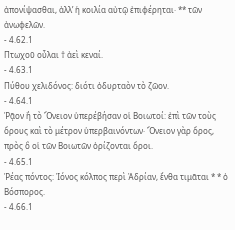ἀπονίψασθαι, ἀλλ’ ἡ κοιλία αὐτῷ ἐπιφέρηται· ** τῶν ἀνωφελῶν.
- 4.62.1
Πτωχοῦ οὖλαι † ἀεὶ κεναί.
- 4.63.1
Πύθου χελιδόνος: διότι ὀδυρταὸν τὸ ζῶον.
- 4.64.1
Ῥᾷον ἢ τὸ Ὄνειον ὑπερέβήσαν οἱ Βοιωτοί: ἐπὶ τῶν τοὺς ὅρους καὶ τὸ μέτρον ὑπερβαινόντων· Ὄνειον γὰρ ὄρος, πρὸς ὃ οἱ τῶν Βοιωτῶν ὁρίζονται ὅροι.
- 4.65.1
Ῥέας πόντος: Ἰόνος κόλπος περὶ Ἀδρίαν, ἔνθα τιμᾶται * * ὁ Βόσπορος.
- 4.66.1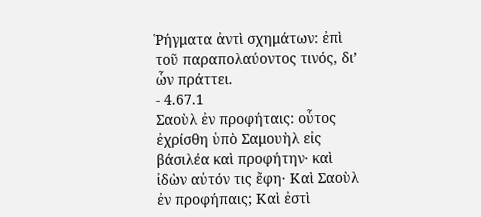Ῥήγματα ἀντὶ σχημάτων: ἐπὶ τοῦ παραπολαύοντος τινός, δι’ ὧν πράττει.
- 4.67.1
Σαοὺλ ἐν προφήταις: οὗτος ἐχρίσθη ὑπὸ Σαμουὴλ εἰς βάσιλέα καὶ προφήτην· καὶ ἰδὼν αὐτόν τις ἔφη· Καὶ Σαοὺλ ἐν προφήπαις; Καὶ ἐστὶ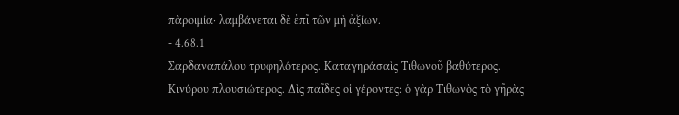πὰροιμία· λαμβάνεται δὲ ἐπῖ τῶν μὴ ἀξίων.
- 4.68.1
Σαρδαναπάλου τρυφηλότερος. Καταγηράσαὶς Τιθωνοῦ βαθύτερος. Κινύρου πλουσιώτερος. Δὶς παῖδες οἱ γέροντες: ὁ γὰρ Τιθωνὸς τὸ γῆρὰς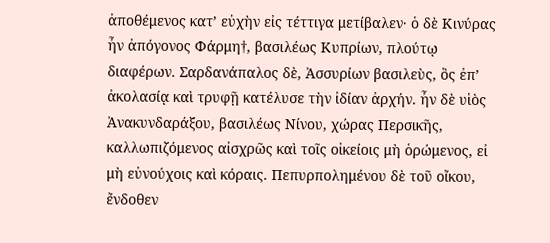ἀποθέμενος κατ’ εὐχὴν εἰς τέττιγα μετίβαλεν· ὁ δὲ Κινύρας ἦν ἀπόγονος Φάρμη†, βασιλέως Κυπρίων, πλούτῳ διαφέρων. Σαρδανάπαλος δὲ, Ἀσσυρίων βασιλεὺς, ὃς ἐπ’ ἀκολασίᾳ καὶ τρυφῇ κατέλυσε τὴν ἰδίαν ἀρχήν. ἦν δὲ υἱὸς Ἀνακυνδαράξου, βασιλέως Νίνου, χώρας Περσικῆς, καλλωπιζόμενος αἰσχρῶς καὶ τοῖς οἰκείοις μὴ ὁρώμενος, εἰ μὴ εὐνούχοις καὶ κόραις. Πεπυρπολημένου δὲ τοῦ οἴκου, ἔνδοθεν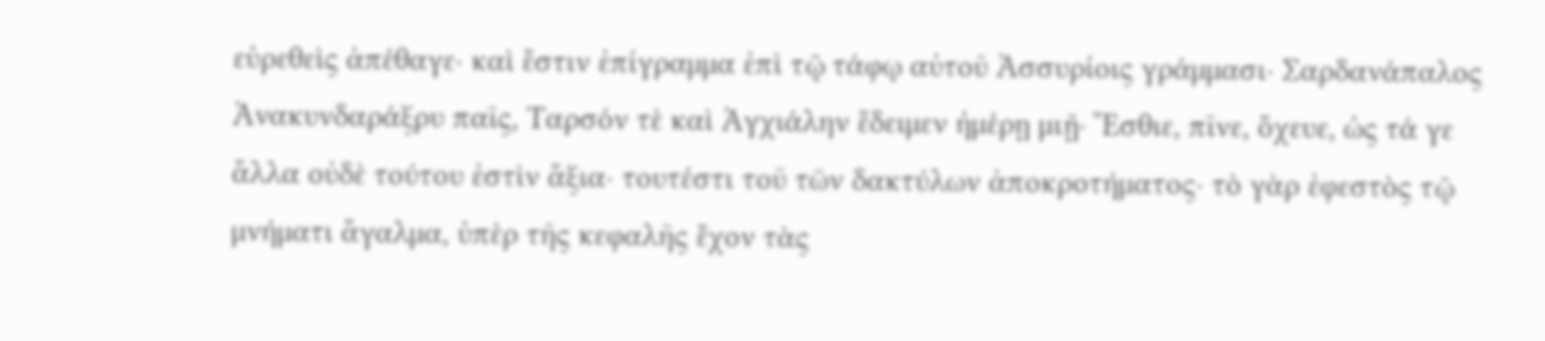εὑρεθεὶς ἀπέθαγε· καὶ ἔστιν ἐπίγραμμα ἐπὶ τῷ τάφῳ αὐτοῦ Ἀσσυρίοις γράμμασι· Σαρδανάπαλος Ἀνακυνδαράξρυ παῖς, Ταρσόν τὲ καὶ Ἀγχιάλην ἔδειμεν ἡμέρῃ μιῇ· Ἔσθιε, πῖνε, ὄχευε, ὡς τά γε ἄλλα οὐδὲ τούτου ἐστὶν ἄξια· τουτέστι τοῦ τῶν δακτύλων ἀποκροτήματος· τὸ γὰρ ἐφεστὸς τῷ μνήματι ἄγαλμα, ὑπὲρ τῆς κεφαλῆς ἔχον τὰς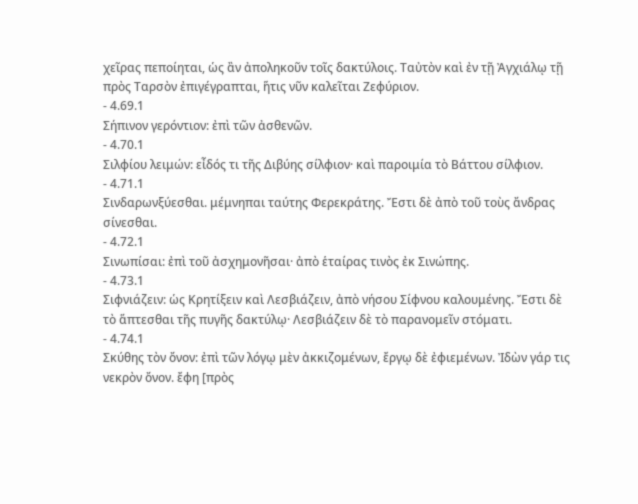χεῖρας πεποίηται, ὡς ἂν ἀποληκοῦν τοῖς δακτύλοις. Ταὐτὸν καὶ ἐν τῇ Ἀγχιάλῳ τῇ πρὸς Ταρσὸν ἐπιγέγραπται, ἥτις νῦν καλεῖται Ζεφύριον.
- 4.69.1
Σήπινον γερόντιον: ἐπὶ τῶν ἀσθενῶν.
- 4.70.1
Σιλφίου λειμών: εἶδός τι τῆς Διβύης σίλφιον· καὶ παροιμία τὸ Βάττου σίλφιον.
- 4.71.1
Σινδαρωνξύεσθαι. μέμνηπαι ταύτης Φερεκράτης. Ἔστι δὲ ἀπὸ τοῦ τοὺς ἄνδρας σίνεσθαι.
- 4.72.1
Σινωπίσαι: ἐπὶ τοῦ ἀσχημονῆσαι· ἀπὸ ἑταίρας τινὸς ἐκ Σινώπης.
- 4.73.1
Σιφνιάζειν: ὡς Κρητίξειν καὶ Λεσβιάζειν, ἀπὸ νήσου Σίφνου καλουμένης. Ἔστι δὲ τὸ ἅπτεσθαι τῆς πυγῆς δακτύλῳ· Λεσβιάζειν δὲ τὸ παρανομεῖν στόματι.
- 4.74.1
Σκύθης τὸν ὄνον: ἐπὶ τῶν λόγῳ μὲν ἀκκιζομένων, ἔργῳ δὲ ἐφιεμένων. Ἰδὼν γάρ τις νεκρὸν ὄνον. ἔφη [πρὸς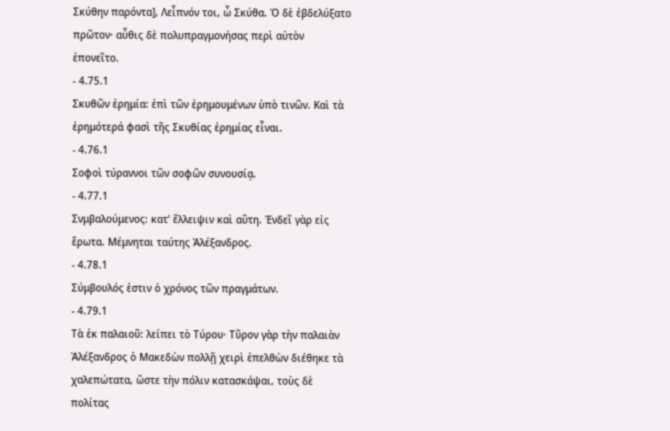Σκύθην παρόντα], Λεἶπνόν τοι, ὦ Σκύθα. Ὁ δὲ ἐβδελύξατο πρῶτον· αὖθις δὲ πολυπραγμονήσας περὶ αὐτὸν ἐπονεῖτο.
- 4.75.1
Σκυθῶν ἐρημία: ἐπὶ τῶν ἐρημουμένων ὑπὸ τινῶν. Καὶ τὰ ἐρημότερά φασὶ τῆς Σκυθίας ἐρημίας εἶναι.
- 4.76.1
Σοφοὶ τύραννοι τῶν σοφῶν συνουσίᾳ.
- 4.77.1
Σνμβαλούμενος: κατ’ ἔλλειψιν καὶ αὕτη. Ἐνδεῖ γὰρ εἰς ἔρωτα. Μέμνηται ταύτης Ἀλέξανδρος.
- 4.78.1
Σύμβουλός ἐστιν ὁ χρόνος τῶν πραγμάτων.
- 4.79.1
Τὰ ἐκ παλαιοῦ: λείπει τὸ Τύρου· Τῦρον γὰρ τὴν παλαιὰν Ἀλέξανδρος ὁ Μακεδὼν πολλῇ χειρὶ ἐπελθὼν διέθηκε τὰ χαλεπώτατα, ὥστε τὴν πόλιν κατασκάψαι, τοὺς δὲ πολίτας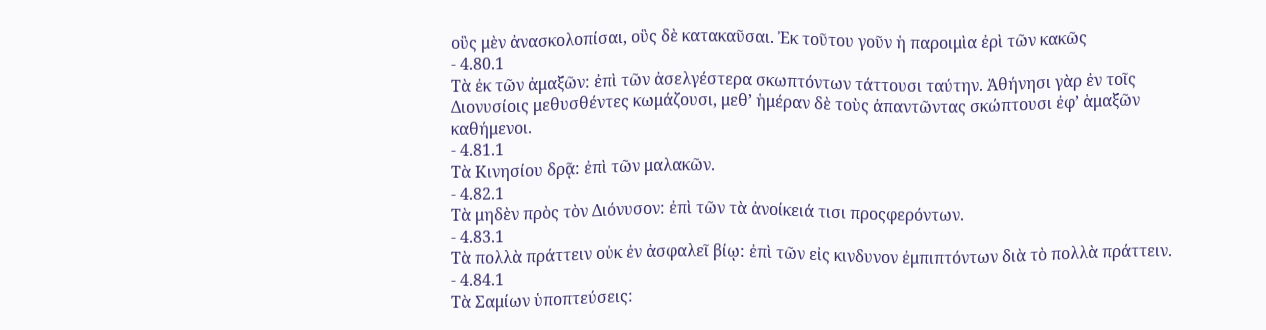οὓς μὲν ἀνασκολοπίσαι, οὓς δὲ κατακαῦσαι. Ἐκ τοῦτου γοῦν ἡ παροιμὶα ἐρὶ τῶν κακῶς
- 4.80.1
Τὰ ἐκ τῶν ἀμαξῶν: ἐπὶ τῶν ἀσελγέστερα σκωπτόντων τάττουσι ταύτην. Ἀθήνησι γὰρ ἐν τοῖς Διονυσίοις μεθυσθέντες κωμάζουσι, μεθ’ ἡμέραν δὲ τοὺς ἀπαντῶντας σκώπτουσι ἐφ’ ἁμαξῶν καθήμενοι.
- 4.81.1
Τὰ Κινησίου δρᾷ: ἐπὶ τῶν μαλακῶν.
- 4.82.1
Τὰ μηδὲν πρὸς τὸν Διόνυσον: ἐπὶ τῶν τὰ ἀνοίκειά τισι προςφερόντων.
- 4.83.1
Τὰ πολλὰ πράττειν οὐκ ἐν ἀσφαλεῖ βίῳ: ἐπὶ τῶν εἰς κινδυνον ἐμπιπτόντων διὰ τὸ πολλὰ πράττειν.
- 4.84.1
Τὰ Σαμίων ὑποπτεύσεις: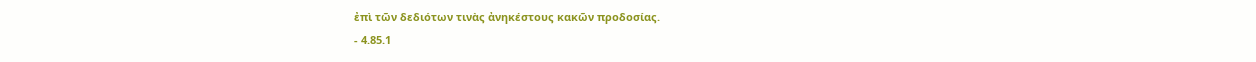ἐπὶ τῶν δεδιότων τινὰς ἀνηκέστους κακῶν προδοσίας.
- 4.85.1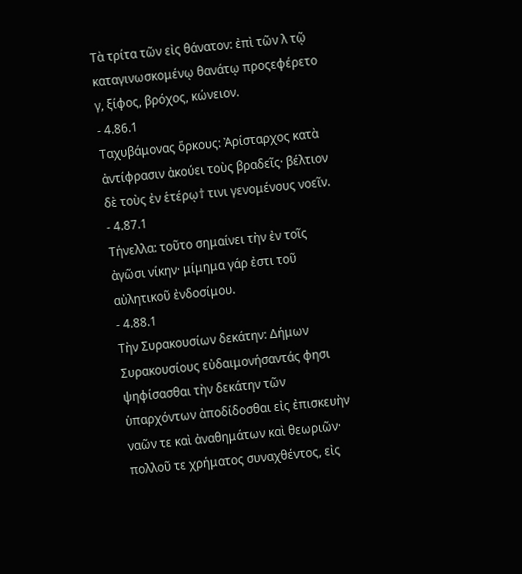Τὰ τρίτα τῶν εἰς θάνατον: ἐπὶ τῶν λ τῷ καταγινωσκομένῳ θανάτῳ προςεφέρετο γ, ξίφος, βρόχος, κώνειον.
- 4.86.1
Ταχυβάμονας ὅρκους: Ἀρίσταρχος κατὰ ἀντίφρασιν ἀκούει τοὺς βραδεῖς· βέλτιον δὲ τοὺς ἐν ἑτέρῳ† τινι γενομένους νοεῖν.
- 4.87.1
Τήνελλα: τοῦτο σημαίνει τὴν ἐν τοῖς ἀγῶσι νίκην· μίμημα γάρ ἐστι τοῦ αὐλητικοῦ ἐνδοσίμου.
- 4.88.1
Τὴν Συρακουσίων δεκάτην: Δήμων Συρακουσίους εὐδαιμονήσαντάς φησι ψηφίσασθαι τὴν δεκάτην τῶν ὑπαρχόντων ἀποδίδοσθαι εἰς ἐπισκευὴν ναῶν τε καὶ ἀναθημάτων καὶ θεωριῶν· πολλοῦ τε χρήματος συναχθέντος, εἰς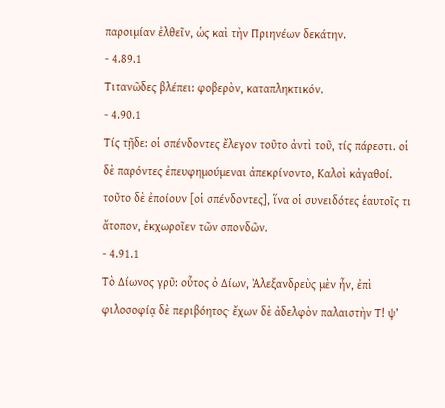παροιμίαν ἐλθεῖν, ὡς καὶ τὴν Πριηνέων δεκάτην.
- 4.89.1
Τιτανῶδες βλέπει: φοβερὸν, καταπληκτικόν.
- 4.90.1
Τίς τῇδε: οἱ σπένδοντες ἔλεγον τοῦτο ἀντὶ τοῦ, τίς πάρεστι. οἱ δὲ παρόντες ἐπευφημούμεναι ἀπεκρίνοντο, Καλοὶ κἀγαθοί. τοῦτο δὲ ἐποίουν [οἱ σπένδοντες], ἵνα οἱ συνειδότες ἑαυτοῖς τι ἄτοπον, ἐκχωροῖεν τῶν σπονδῶν.
- 4.91.1
Τὸ Δίωνος γρῦ: οὗτος ὀ Δίων, Ἀλεξανδρεὺς μὲν ἦν, ἐπὶ φιλοσοφίᾳ δὲ περιβόητος· ἔχων δὲ ἀδελφὸν παλαιστὴν Τ! ψ’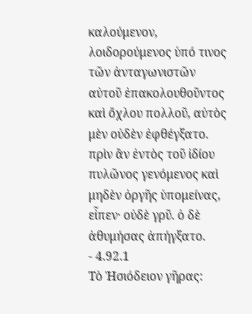καλούμενον, λοιδορούμενος ὑπό τινος τῶν ἀνταγωνιστῶν αὐτοῦ ἐπακολουθοῦντος καὶ ὄχλου πολλοῦ, αὐτὸς μὲν οὐδὲν ἐφθέγξατο. πρὶν ἂν ἐντὸς τοῦ ἰδίου πυλῶνος γενόμενος καὶ μηδὲν ὀργῆς ὑπομείνας, εἶπεν· οὐδὲ γρῦ. ὁ δὲ ἀθυμήσας ἀπήγξατο.
- 4.92.1
Τὸ Ἡσιόδειον γῆρας: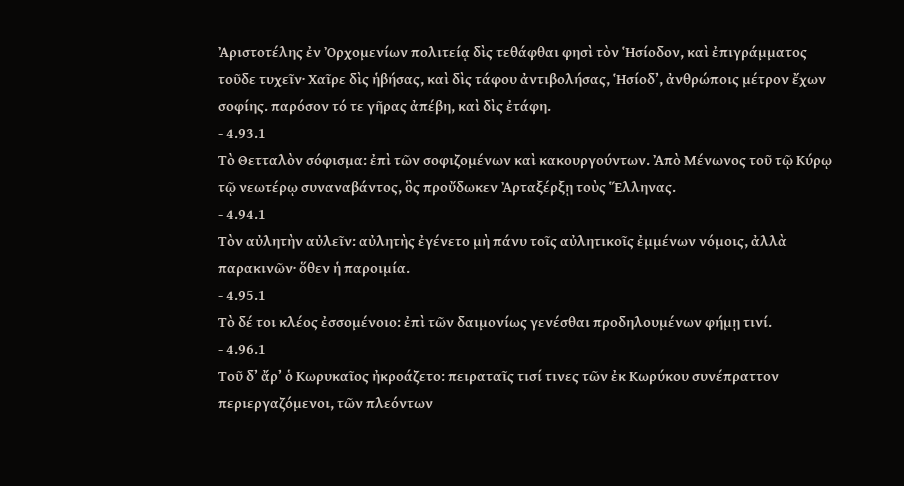Ἀριστοτέλης ἐν Ὀρχομενίων πολιτείᾳ δὶς τεθάφθαι φησὶ τὸν Ἡσίοδον, καὶ ἐπιγράμματος τοῦδε τυχεῖν· Χαῖρε δὶς ἡβήσας, καὶ δὶς τάφου ἀντιβολήσας, Ἡσίοδ’, ἀνθρώποις μέτρον ἔχων σοφίης. παρόσον τό τε γῆρας ἀπέβη, καὶ δὶς ἐτάφη.
- 4.93.1
Τὸ Θετταλὸν σόφισμα: ἐπὶ τῶν σοφιζομένων καὶ κακουργούντων. Ἀπὸ Μένωνος τοῦ τῷ Κύρῳ τῷ νεωτέρῳ συναναβάντος, ὃς προὔδωκεν Ἀρταξέρξῃ τοὺς Ἕλληνας.
- 4.94.1
Τὸν αὐλητὴν αὐλεῖν: αὐλητὴς ἐγένετο μὴ πάνυ τοῖς αὐλητικοῖς ἐμμένων νόμοις, ἀλλὰ παρακινῶν· ὅθεν ἡ παροιμία.
- 4.95.1
Τὸ δέ τοι κλέος ἐσσομένοιο: ἐπὶ τῶν δαιμονίως γενέσθαι προδηλουμένων φήμῃ τινί.
- 4.96.1
Τοῦ δ’ ἄρ’ ὁ Κωρυκαῖος ἠκροάζετο: πειραταῖς τισί τινες τῶν ἐκ Κωρύκου συνέπραττον περιεργαζόμενοι, τῶν πλεόντων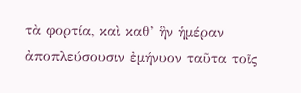τὰ φορτία, καὶ καθ’ ἣν ἡμέραν ἀποπλεύσουσιν ἐμήνυον ταῦτα τοῖς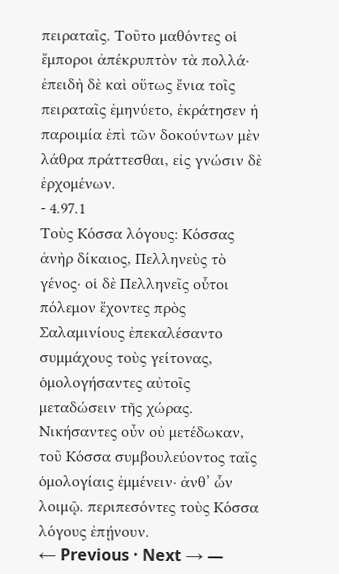πειραταῖς. Τοῦτο μαθόντες οἱ ἔμποροι ἀπέκρυπτὸν τὰ πολλά· ἐπειδὴ δὲ καὶ οὕτως ἔνια τοῖς πειραταῖς ἐμηνύετο, ἐκράτησεν ἡ παροιμία ἐπὶ τῶν δοκούντων μὲν λάθρα πράττεσθαι, εἰς γνώσιν δὲ ἐρχομένων.
- 4.97.1
Τοὺς Κόσσα λόγους: Κόσσας ἀνὴρ δίκαιος, Πελληνεὺς τὸ γένος· οἱ δὲ Πελληνεῖς οὗτοι πόλεμον ἔχοντες πρὸς Σαλαμινίους ἐπεκαλέσαντο συμμάχους τοὺς γείτονας, ὁμολογήσαντες αὐτοῖς μεταδώσειν τῆς χώρας. Νικήσαντες οὖν οὐ μετέδωκαν, τοῦ Κόσσα συμβουλεύοντος ταῖς ὁμολογίαις ἐμμένειν· ἀνθ’ ὧν λοιμῷ. περιπεσόντες τοὺς Κόσσα λόγους ἐπῄνουν.
← Previous · Next → —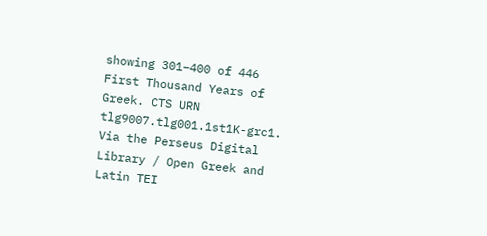showing 301–400 of 446
First Thousand Years of Greek. CTS URN tlg9007.tlg001.1st1K-grc1. Via the Perseus Digital Library / Open Greek and Latin TEI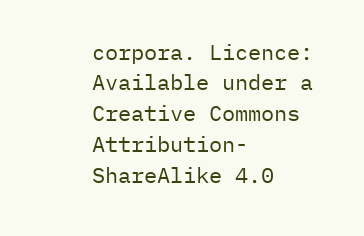corpora. Licence: Available under a Creative Commons Attribution-ShareAlike 4.0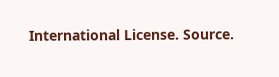International License. Source.